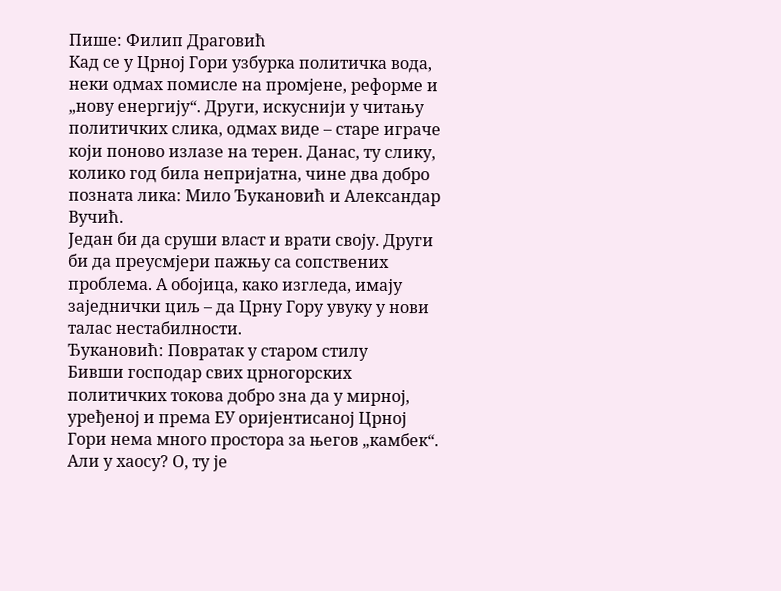Пише: Филип Драговић
Кад се у Црној Гори узбурка политичка вода, неки одмах помисле на промјене, реформе и „нову енергију“. Други, искуснији у читању политичких слика, одмах виде – старе играче који поново излазе на терен. Данас, ту слику, колико год била непријатна, чине два добро позната лика: Мило Ђукановић и Александар Вучић.
Један би да сруши власт и врати своју. Други би да преусмјери пажњу са сопствених проблема. А обојица, како изгледа, имају заједнички циљ – да Црну Гору увуку у нови талас нестабилности.
Ђукановић: Повратак у старом стилу
Бивши господар свих црногорских политичких токова добро зна да у мирној, уређеној и према ЕУ оријентисаној Црној Гори нема много простора за његов „камбек“. Али у хаосу? О, ту је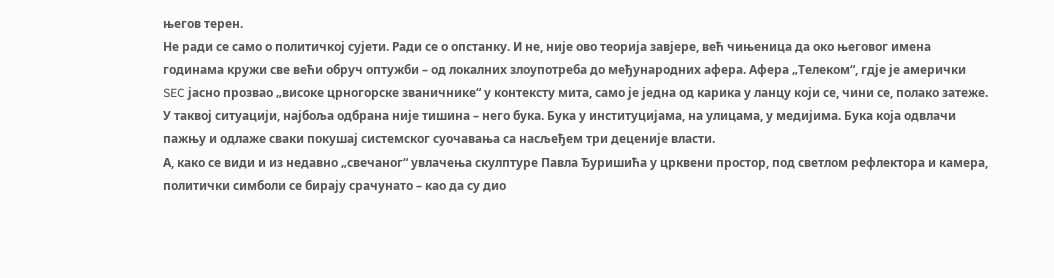његов терен.
Не ради се само о политичкој сујети. Ради се о опстанку. И не, није ово теорија завјере, већ чињеница да око његовог имена годинама кружи све већи обруч оптужби – од локалних злоупотреба до међународних афера. Афера „Телеком“, гдје је амерички SEC јасно прозвао „високе црногорске званичнике“ у контексту мита, само је једна од карика у ланцу који се, чини се, полако затеже.
У таквој ситуацији, најбоља одбрана није тишина – него бука. Бука у институцијама, на улицама, у медијима. Бука која одвлачи пажњу и одлаже сваки покушај системског суочавања са насљеђем три деценије власти.
А, како се види и из недавно „свечаног“ увлачења скулптуре Павла Ђуришића у црквени простор, под светлом рефлектора и камера, политички симболи се бирају срачунато – као да су дио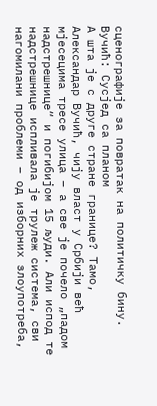сценографије за повратак на политичку бину.
Вучић: Сусјед са планом
А шта је с друге стране границе? Тамо, Александар Вучић, чију власт у Србији већ мјесецима тресе улица – а све је почело „падом надстрешнице“ и погибијом 15 људи. Али испод те надстрешнице испливала је трулеж система, сви нагомилани проблеми – од изборних злоупотреба,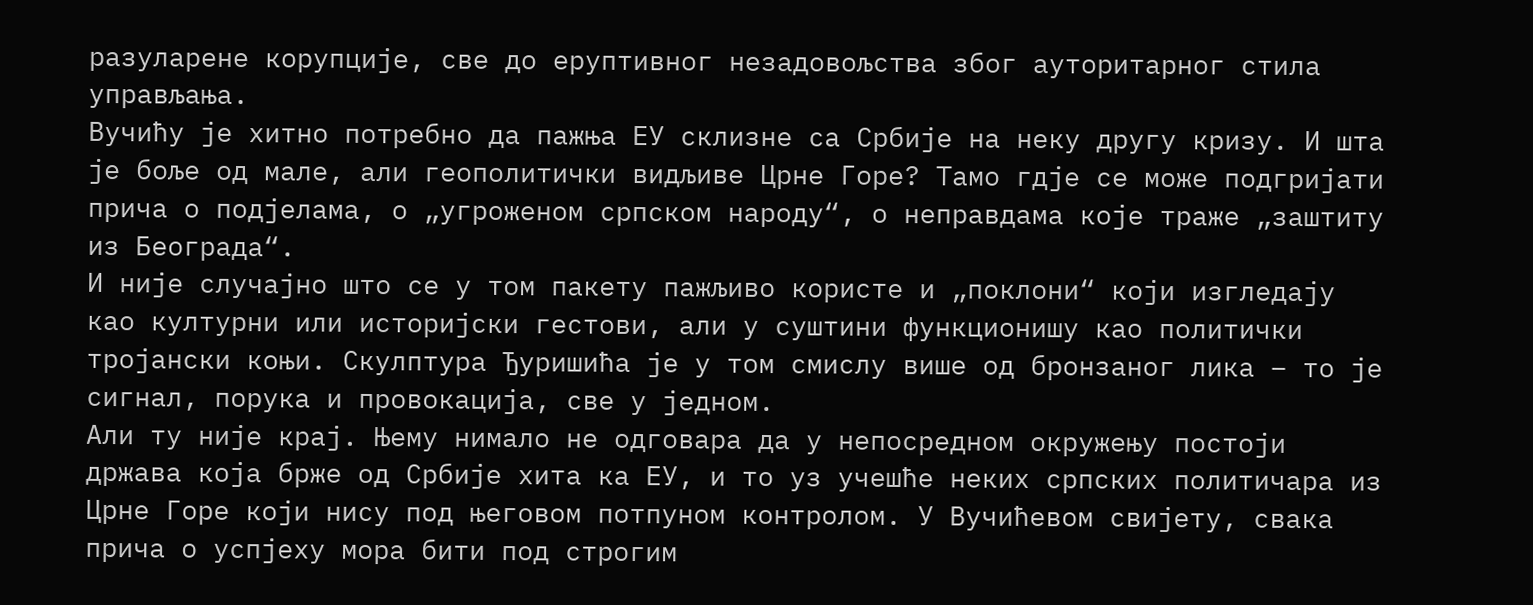разуларене корупције, све до еруптивног незадовољства због ауторитарног стила управљања.
Вучићу је хитно потребно да пажња ЕУ склизне са Србије на неку другу кризу. И шта је боље од мале, али геополитички видљиве Црне Горе? Тамо гдје се може подгријати прича о подјелама, о „угроженом српском народу“, о неправдама које траже „заштиту из Београда“.
И није случајно што се у том пакету пажљиво користе и „поклони“ који изгледају као културни или историјски гестови, али у суштини функционишу као политички тројански коњи. Скулптура Ђуришића је у том смислу више од бронзаног лика – то је сигнал, порука и провокација, све у једном.
Али ту није крај. Њему нимало не одговара да у непосредном окружењу постоји држава која брже од Србије хита ка ЕУ, и то уз учешће неких српских политичара из Црне Горе који нису под његовом потпуном контролом. У Вучићевом свијету, свака прича о успјеху мора бити под строгим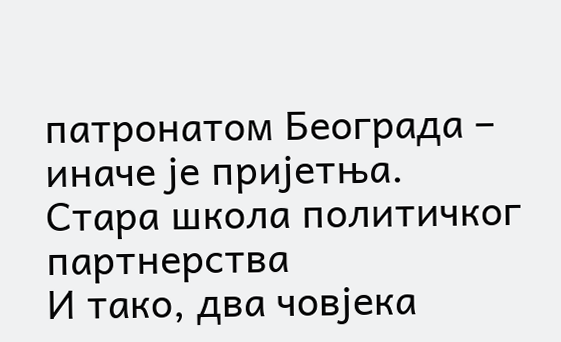патронатом Београда – иначе је пријетња.
Стара школа политичког партнерства
И тако, два човјека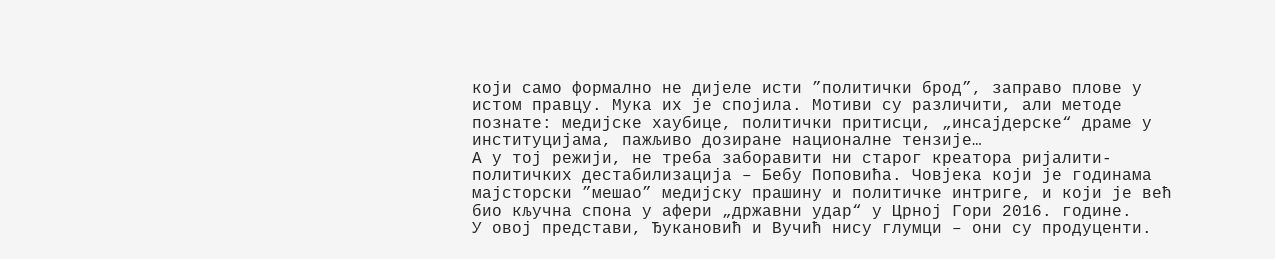који само формално не дијеле исти ”политички брод”, заправо плове у истом правцу. Мука их је спојила. Мотиви су различити, али методе познате: медијске хаубице, политички притисци, „инсајдерске“ драме у институцијама, пажљиво дозиране националне тензије…
А у тој режији, не треба заборавити ни старог креатора ријалити-политичких дестабилизација – Бебу Поповића. Човјека који је годинама мајсторски ”мешао” медијску прашину и политичке интриге, и који је већ био кључна спона у афери „државни удар“ у Црној Гори 2016. године.
У овој представи, Ђукановић и Вучић нису глумци – они су продуценти.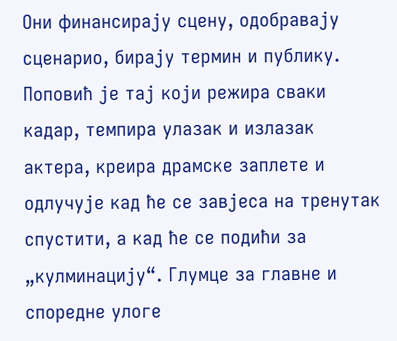Они финансирају сцену, одобравају сценарио, бирају термин и публику. Поповић је тај који режира сваки кадар, темпира улазак и излазак актера, креира драмске заплете и одлучује кад ће се завјеса на тренутак спустити, а кад ће се подићи за „кулминацију“. Глумце за главне и споредне улоге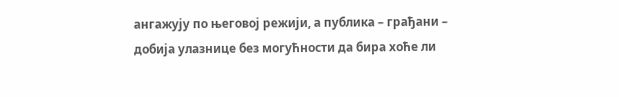ангажују по његовој режији, а публика – грађани – добија улазнице без могућности да бира хоће ли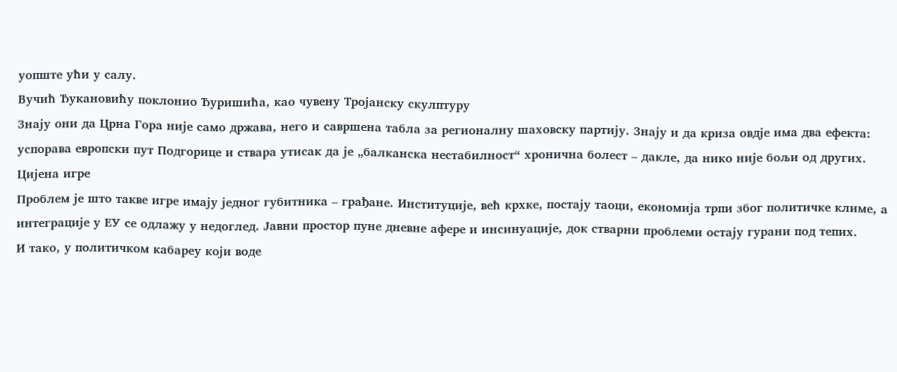уопште ући у салу.
Вучић Ђукановићу поклонио Ђуришића, као чувену Тројанску скулптуру
Знају они да Црна Гора није само држава, него и савршена табла за регионалну шаховску партију. Знају и да криза овдје има два ефекта: успорава европски пут Подгорице и ствара утисак да је „балканска нестабилност“ хронична болест – дакле, да нико није бољи од других.
Цијена игре
Проблем је што такве игре имају једног губитника – грађане. Институције, већ крхке, постају таоци, економија трпи због политичке климе, а интеграције у ЕУ се одлажу у недоглед. Јавни простор пуне дневне афере и инсинуације, док стварни проблеми остају гурани под тепих.
И тако, у политичком кабареу који воде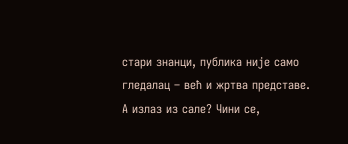стари знанци, публика није само гледалац – већ и жртва представе. А излаз из сале? Чини се,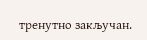тренутно закључан.